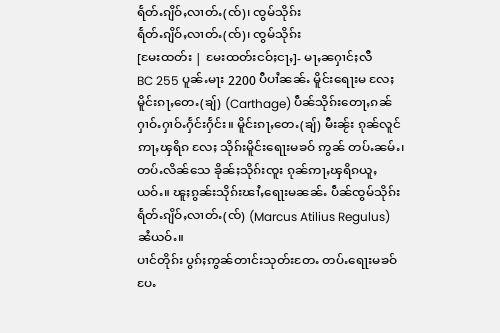ရႅတ်ႉၵျိဝ်ႇလၢတ်ႉ(ၸ်)၊ ၸွမ်သိုၵ်း
ရႅတ်ႉၵျိဝ်ႇလၢတ်ႉ(ၸ်)၊ ၸွမ်သိုၵ်း
[မႄးထတ်း | မႄးထတ်းငဝ်ႈငႃႇ]- မႃႇၼႁၢင်ႈလီ
BC 255 ပူၼ်ႉမႃး 2200 ပီပၢႆၼၼ်ႉ မိူင်းရေႃးမ လႄႈ မိူင်းၵႃႇတေႉ(ၶျ်) (Carthage) ပဵၼ်သိုၵ်းတေႃႇၵၼ် ႁၢဝ်ႉႁၢဝ်ႉႁႅင်းႁႅင်း။ မိူင်းၵႃႇတေႉ(ၶျ်) မီးၼႂ်း ၵုၼ်လူင် ဢႃႇၾရိၵ လႄႈ သိုၵ်းမိူင်းရေႃးမၶဝ် ဢွၼ် တပ်ႉၼမ်ႉ၊ တပ်ႉလိၼ်သေ ၶိုၼ်ႈသိုၵ်းၸူး ၵုၼ်ဢႃႇၾရိၵယူႇယဝ်ႉ။ ၽူႈၵွၼ်းသိုၵ်းၽၢႆႇရေႃးမၼၼ်ႉ ပဵၼ်ၸွမ်သိုၵ်းရႅတ်ႉၵျိဝ်ႇလၢတ်ႉ(ၸ်) (Marcus Atilius Regulus) ၼႆယဝ်ႉ။
ပၢင်တိုၵ်း ပွၵ်ႈဢွၼ်တၢင်းသုတ်းတႄႉ တပ်ႉရေႃးမၶဝ် ပႄႉ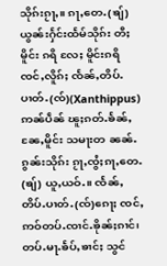သိုၵ်းၵႂႃႇ။ ၵႃႇတေႉ(ၶျ်) ယွၼ်းႁႅင်းထႅမ်သိုၵ်း တီႈမိူင်း ၵရိ လႄႈ မိူင်းၵရိ ၸင်ႇလိူၵ်ႈ ၸႅၼ်ႇတိပ်ႉပၢတ်ႉ(ၸ်)(Xanthippus) ဢၼ်ပဵၼ် ၽူႈၵတ်ႉၶႅၼ်ႇ ၼႄႇမိူင်း သမႃးတ ၼၼ်ႉ ၵွၼ်းသိုၵ်း ၵႂႃႇၸွႆႈၵႃႇတေႉ(ၶျ်) ယူႇယဝ်ႉ။ ၸႅၼ်ႇတိပ်ႉပၢတ်ႉ(ၸ်)ၵေႃႈ ၸင်ႇဢဝ်တပ်ႉၸၢင်ႉၶိုၼ်ႈၵၢင်၊ တပ်ႉမႃႉၶႅပ်ႇၶၢင်ႈ သွင်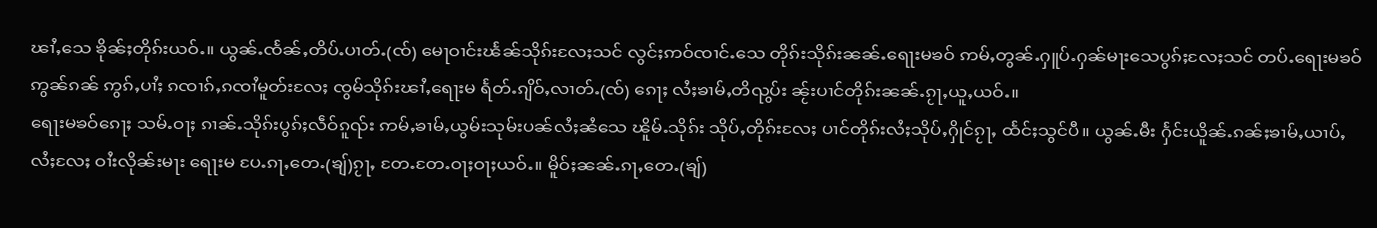ၽၢႆႇသေ ၶိုၼ်ႈတိုၵ်းယဝ်ႉ။ ယွၼ်ႉၸႅၼ်ႇတိပ်ႉပၢတ်ႉ(ၸ်) မေႃဝၢင်းၽႅၼ်သိုၵ်းလႄႈသင် လွင်ႈဢဝ်ၸၢင်ႉသေ တိုၵ်းသိုၵ်းၼၼ်ႉရေႃးမၶဝ် ဢမ်ႇတွၼ်ႉႁူပ်ႉႁၼ်မႃးသေပွၵ်ႈလႄႈသင် တပ်ႉရေႃးမၶဝ် ဢွၼ်ၵၼ် ဢွၵ်ႇပၢႆႈ ၵၸၢၵ်ႇၵၸၢႆမူတ်းလႄႈ ၸွမ်သိုၵ်းၽၢႆႇရေႃးမ ရႅတ်ႉၵျိဝ်ႇလၢတ်ႉ(ၸ်) ၵေႃႈ လႆႈၶၢမ်ႇတိၺွပ်း ၼႂ်းပၢင်တိုၵ်းၼၼ်ႉၵႂႃႇယူႇယဝ်ႉ။
ရေႃးမၶဝ်ၵေႃႈ သမ်ႉဝႃႈ ၵၢၼ်ႉသိုၵ်းပွၵ်ႈလဵဝ်ၵူၺ်း ဢမ်ႇၶၢမ်ႇယွမ်းသုမ်းပၼ်လႆႈၼႆသေ ၽိူမ်ႉသိုၵ်း သိုပ်ႇတိုၵ်းလႄႈ ပၢင်တိုၵ်းလႆႈသိုပ်ႇႁိုင်ၵႂႃႇ ထႅင်ႈသွင်ပီ။ ယွၼ်ႉမီး ႁႅင်းယိူၼ်ႉၵၼ်ႈၶၢမ်ႇယၢပ်ႇလႆႈလႄႈ ဝၢႆးလိုၼ်းမႃး ရေႃးမ ပႄႉၵႃႇတေႉ(ၶျ်)ၵႂႃႇ တႄႉတႄႉဝႃႈဝႃႈယဝ်ႉ။ မိူဝ်ႈၼၼ်ႉၵႃႇတေႉ(ၶျ်)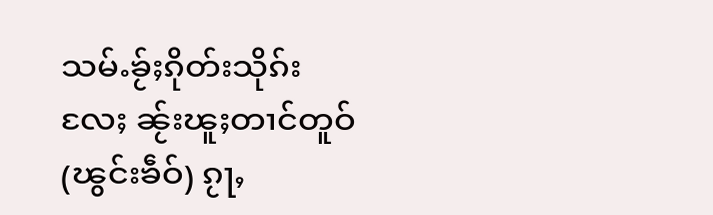သမ်ႉၶႂ်ႈၵိုတ်းသိုၵ်းလႄႈ ၼႂ်းၽူႈတၢင်တူဝ်(ၽွင်းၶဵဝ်) ၵႂႃႇ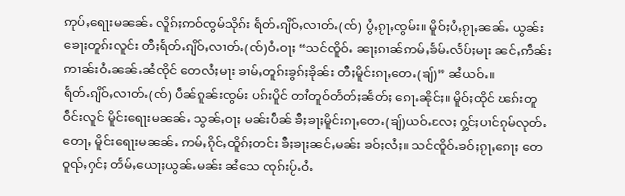ဢုပ်ႇရေႃးမၼၼ်ႉ လိူၵ်ႈဢဝ်ၸွမ်သိုၵ်း ရႅတ်ႉၵျိဝ်ႇလၢတ်ႉ(ၸ်) ပွႆႇၵႂႃႇၸွမ်း။ မိူဝ်ႈပႆႇၵႂႃႇၼၼ်ႉ ယွၼ်းၶေႃႈတူၵ်းလူင်း တီႈရႅတ်ႉၵျိဝ်ႇလၢတ်ႉ(ၸ်)ဝႆႉဝႃႈ “သင်ၸိူဝ်ႉ ၼႃႈၵၢၼ်ဢမ်ႇၶႅမ်ႉလႅပ်ႈမႃး ၼင်ႇဢဵၼ်းဢၢၼ်းဝႆႉၼၼ်ႉၼႆၸိုင် တေလႆႈမႃး ၶၢမ်ႇတူၵ်းၶွၵ်ႈၶိုၼ်း တီႈမိူင်းၵႃႇတေႉ(ၶျ်)” ၼႆယဝ်ႉ။
ရႅတ်ႉၵျိဝ်ႇလၢတ်ႉ(ၸ်) ပဵၼ်ၵူၼ်းၸွမ်း ပၵ်းပိူင် တၢႆတူဝ်တႅတ်ႈၼႅတ်ႈ ၵေႃႉၼိုင်ႈ။ မိူဝ်ႈထိုင် ၽၵ်းတူဝဵင်းလူင် မိူင်းရေႃးမၼၼ်ႉ သွၼ်ႇဝႃႈ မၼ်းပဵၼ် ၶီႈၶႃႈမိူင်းၵႃႇတေႉ(ၶျ်)ယဝ်ႉလႄႈ ႁွင်ႈပၢင်ၵုမ်လုတ်ႉတေႃႇ မိူင်းရေႃးမၼၼ်ႉ ဢမ်ႇၵိုင်ႇထိူၵ်ႈတင်း ၶီႈၶႃႈၼင်ႇမၼ်း ၶဝ်ႈလႆႈ။ သင်ၸိူဝ်ႉၶဝ်ႈၵႂႃႇၵေႃႈ တေဝူၺ်ႇႁင်ႈ တႅမ်ႇယေႃႈယွၼ်ႉမၼ်း ၼႆသေ ၸုၵ်းပႂ်ႉဝႆႉ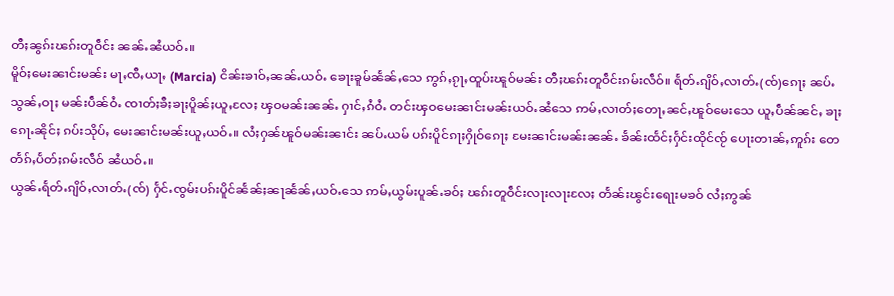တီႈၼွၵ်းၽၵ်းတူဝဵင်း ၼၼ်ႉၼႆယဝ်ႉ။
မိူဝ်ႈမေးၼၢင်းမၼ်း မႃႇၸီႇယႃႇ (Marcia) ငိၼ်းၶၢဝ်ႇၼၼ်ႉယဝ်ႉ ၶေႃးၶူမ်ၼႅၼ်ႇသေ ဢွၵ်ႇၵႂႃႇထူပ်းၽူဝ်မၼ်း တီႈၽၵ်းတူဝဵင်းၵမ်းလဵဝ်။ ရႅတ်ႉၵျိဝ်ႇလၢတ်ႉ(ၸ်)ၵေႃႈ ၼပ်ႉသွၼ်ႇဝႃႈ မၼ်းပဵၼ်ဝႆႉ ၸၢတ်ႈၶီႈၶႃႈပိူၼ်ႈယူႇလႄႈ ၾဝမၼ်းၼၼ်ႉ ႁၢင်ႇၵႆဝႆႉ တင်းၾဝမေးၼၢင်းမၼ်းယဝ်ႉၼႆသေ ဢမ်ႇလၢတ်ႈတေႃႇၼင်ႇၽူဝ်မေးသေ ယူႇပဵၼ်ၼင်ႇ ၶႃႈၵေႃႉၼိုင်ႈ ၵပ်းသိုပ်ႇ မေးၼၢင်းမၼ်းယူႇယဝ်ႉ။ လႆႈႁၼ်ၽူဝ်မၼ်းၼၢင်း ၼပ်ႉယမ် ပၵ်းပိူင်ၵႃႈႁိုဝ်ၵေႃႈ မႄးၼၢင်းမၼ်းၼၼ်ႉ ၶႅၼ်းထႅင်ႈႁႅင်းထိုင်ၸႂ် ပေႃးတၢၼ်ႇဢူၵ်း တေတႅၵ်ႇပႅတ်ႈၵမ်းလဵဝ် ၼႆယဝ်ႉ။
ယွၼ်ႉရႅတ်ႉၵျိဝ်ႇလၢတ်ႉ(ၸ်) ႁႅင်ႉၸွမ်းပၵ်းပိူင်ၼႅၼ်ႈၼႃၼႅၼ်ႇယဝ်ႉသေ ဢမ်ႇယွမ်းပူၼ်ႉၶဝ်ႈ ၽၵ်းတူဝဵင်းလႃးလႃးလႄႈ တႅၼ်းၽွင်းရေႃးမၶဝ် လႆႈဢွၼ်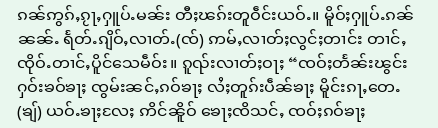ၵၼ်ဢွၵ်ႇၵႂႃႇႁူပ်ႉမၼ်း တီႈၽၵ်းတူဝဵင်းယဝ်ႉ။ မိူဝ်ႈႁူပ်ႉၵၼ်ၼၼ်ႉ ရႅတ်ႉၵျိဝ်ႇလၢတ်ႉ(ၸ်) ဢမ်ႇလၢတ်ႈလွင်ႈတၢင်း တၢင်ႇၸိုဝ်ႉတၢင်ႇပိူင်သေမဵဝ်း။ ၵူၺ်းလၢတ်ႈဝႃႈ “ၸဝ်ႈတႅၼ်းၽွင်းႁဝ်းၶဝ်ၶႃႈ ၸွမ်းၼင်ႇၵဝ်ၶႃႈ လႆႈတူၵ်းပဵၼ်ၶႃႈ မိူင်းၵႃႇတေႉ(ၶျ်) ယဝ်ႉၶႃႈလႄႈ ဢိင်ၼိူဝ် ၶေႃႈၸိသင်ႇ ၸဝ်ႈၵဝ်ၶႃႈ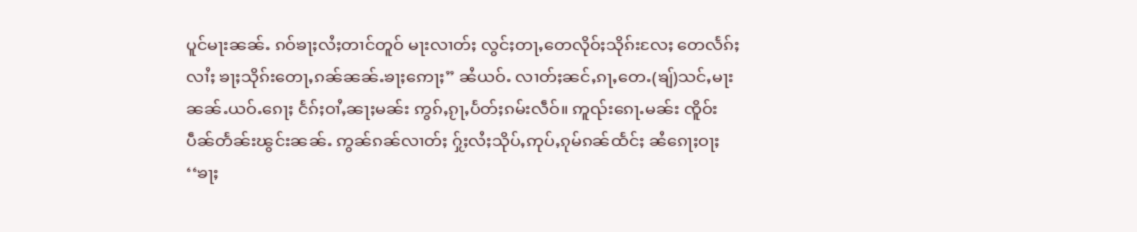ပူင်မႃးၼၼ်ႉ ၵဝ်ၶႃႈလႆႈတၢင်တူဝ် မႃးလၢတ်ႈ လွင်ႈတႃႇတေလိုဝ်ႈသိုၵ်းလႄႈ တေလႅၵ်ႈလၢႆႈ ၶႃႈသိုၵ်းတေႃႇၵၼ်ၼၼ်ႉၶႃႈဢေႃႈ” ၼႆယဝ်ႉ လၢတ်ႈၼင်ႇၵႃႇတေႉ(ၶျ်)သင်ႇမႃးၼၼ်ႉယဝ်ႉၵေႃႈ ငႅၵ်ႈဝၢႆႇၼႃႈမၼ်း ဢွၵ်ႇၵႂႃႇပႅတ်ႈၵမ်းလဵဝ်။ ဢူၺ်းၵေႃႉမၼ်း ၸိူဝ်းပဵၼ်တႅၼ်းၽွင်းၼၼ်ႉ ဢွၼ်ၵၼ်လၢတ်ႈ ႁႂ်ႈလႆႈသိုပ်ႇဢုပ်ႇၵုမ်ၵၼ်ထႅင်ႈ ၼႆၵေႃႈဝႃႈ ‘‘ၶႃႈ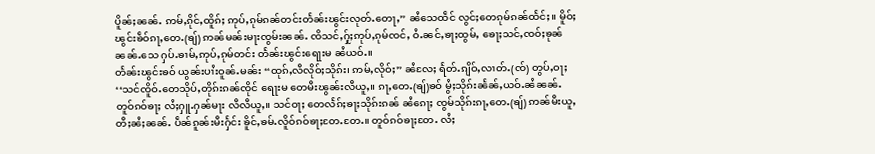ပိူၼ်ႈၼၼ်ႉ ဢမ်ႇၵိုင်ႇထိူၵ်ႈ ဢုပ်ႇၵုမ်ၵၼ်တင်းတႅၼ်းၽွင်းလုတ်ႉတေႃႇ” ၼႆသေထဵင် လွင်ႈတေၵုမ်ၵၼ်ထႅင်ႈ။ မိူဝ်ႈၽွင်းၶဵဝ်ၵႃႇတေႉ(ၶျ်) ဢၼ်မၼ်းမႃးၸွမ်းၼၼ်ႉ ၸိသင်ႇႁႂ်ႈဢုပ်ႇၵုမ်ၸင်ႇ ဝႆႉၼင်ႇၶႃႈထွမ်ႇ ၶေႃႈသင်ႇၸဝ်ႈၶုၼ်ၼၼ်ႉသေ ႁပ်ႉၶၢမ်ႇဢုပ်ႇၵုမ်တင်း တႅၼ်းၽွင်းရေႃးမ ၼႆယဝ်ႉ။
တႅၼ်းၽွင်းၶဝ် ယွၼ်းပၢႆးဝူၼ်ႉမၼ်း “ထုၵ်ႇလီလိုဝ်ႈသိုၵ်း၊ ဢမ်ႇလိုဝ်ႈ” ၼႆလႄႈ ရႅတ်ႉၵျိဝ်ႇလၢတ်ႉ(ၸ်) တွပ်ႇဝႃႈ ‘‘သင်ၸိူဝ်ႉတေသိုပ်ႇတိုၵ်းၵၼ်ၸိုင် ရေႃးမ တေမီးၽွၼ်းလီယူႇ။ ၵႃႇတေႉ(ၶျ်)ၶဝ် မွႆႈသိုၵ်းၼႅၼ်ႇယဝ်ႉၼႆၼၼ်ႉ တူဝ်ၵဝ်ၶႃႈ လႆႈႁူႉႁၼ်မႃး လီလီယူႇ။ သင်ဝႃႈ တေလႅၵ်ႈၶႃႈသိုၵ်းၵၼ် ၼႆၵေႃႈ ၸွမ်သိုၵ်းၵႃႇတေႉ(ၶျ်) ဢၼ်မီးယူႇ တီႈၼႆႈၼၼ်ႉ ပဵၼ်ၵူၼ်းမီးႁႅင်း ၶိူင်ႇၶမ်ႉလိူဝ်ၵဝ်ၶႃႈတႄႉတႄႉ။ တူဝ်ၵဝ်ၶႃႈတႄႉ လႆႈ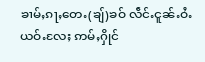ၶၢမ်ႇၵႃႇတေႉ(ၶျ်)ၶဝ် လဵင်ႉငူၼ်ႉဝႆႉယဝ်ႉလႄႈ ဢမ်ႇႁိုင်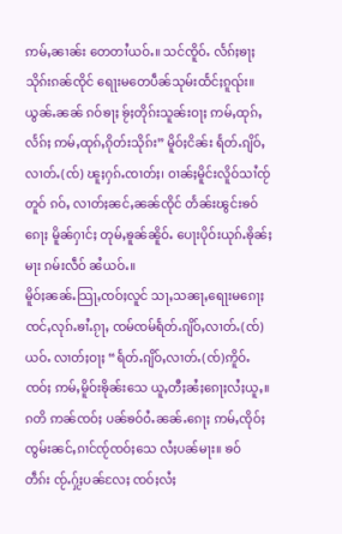ဢမ်ႇၼၢၼ်း တေတၢႆယဝ်ႉ။ သင်ၸိူဝ်ႉ လႅၵ်ႈၶႃႈသိုၵ်းၵၼ်ၸိုင် ရေႃးမတေပဵၼ်သုမ်းထႅင်ႈၵူၺ်း။ ယွၼ်ႉၼၼ် ၵဝ်ၶႃႈ ၶႂ်ႈတိုၵ်းသူၼ်းဝႃႈ ဢမ်ႇထုၵ်ႇလႅၵ်ႈ ဢမ်ႇထုၵ်ႇၵိုတ်းသိုၵ်း” မိူဝ်ႈငိၼ်း ရႅတ်ႉၵျိဝ်ႇလၢတ်ႉ(ၸ်) ၽူႈႁၵ်ႉၸၢတ်ႈ၊ ဝၢၼ်ႈမိူင်းလိူဝ်သၢႆၸႂ်တူဝ် ၵဝ်ႇ လၢတ်ႈၼင်ႇၼၼ်ၸိုင် တႅၼ်းၽွင်းၶဝ်ၵေႃႈ မိူၼ်ႁၢင်ႈ တုမ်ႇၶူၼ်ၼိူဝ်ႉ ပေႃးပိုဝ်းယုၵ်ႉၶိုၼ်ႈမႃး ၵမ်းလဵဝ် ၼႆယဝ်ႉ။
မိူဝ်ႈၼၼ်ႉသြႃႇၸဝ်ႈလူင် သႃႇသၼႃႇရေႃးမၵေႃႈ ၸင်ႇလုၵ်ႉၶၢႆႉၵႂႃႇ ၸမ်ၸမ်ရႅတ်ႉၵျိဝ်ႇလၢတ်ႉ(ၸ်)ယဝ်ႉ လၢတ်ႈဝႃႈ “ရႅတ်ႉၵျိဝ်ႇလၢတ်ႉ(ၸ်)ဢိူဝ်ႉ ၸဝ်ႈ ဢမ်ႇမိူဝ်းၶိုၼ်းသေ ယူႇတီႈၼႆႈၵေႃႈလႆႈယူႇ။ ၵတိ ဢၼ်ၸဝ်ႈ ပၼ်ၶဝ်ဝႆႉၼၼ်ႉၵေႃႈ ဢမ်ႇၸိုဝ်ႈၸွမ်းၼင်ႇၵၢင်ၸႂ်ၸဝ်ႈသေ လႆႈပၼ်မႃး။ ၶဝ်တဵၵ်း ၸႂ်ႉႁႂ်ႈပၼ်လႄႈ ၸဝ်ႈလႆႈ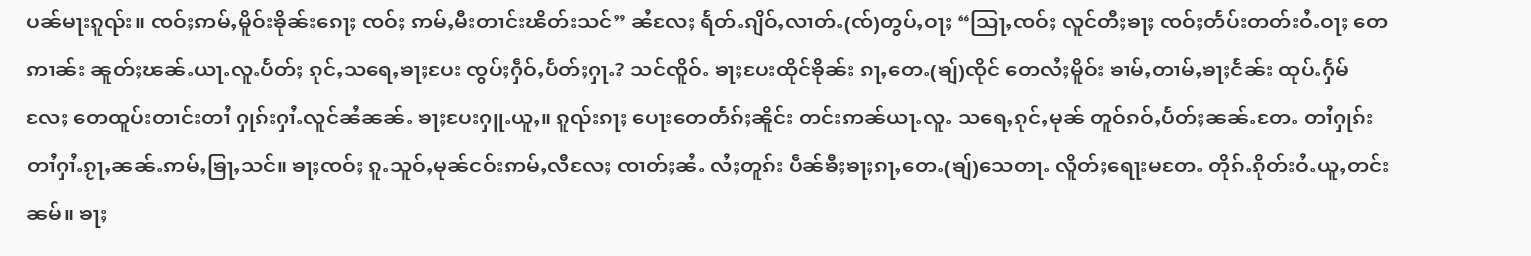ပၼ်မႃးၵူၺ်း။ ၸဝ်ႈဢမ်ႇမိူဝ်းၶိုၼ်းၵေႃႈ ၸဝ်ႈ ဢမ်ႇမီးတၢင်းၽိတ်းသင်” ၼႆလႄႈ ရႅတ်ႉၵျိဝ်ႇလၢတ်ႉ(ၸ်)တွပ်ႇဝႃႈ “သြႃႇၸဝ်ႈ လူင်တီႈၶႃႈ ၸဝ်ႈတႅပ်းတတ်းဝႆႉဝႃႈ တေဢၢၼ်း ၼူတ်ႈၽၼ်ႉယႃႉလူႉပႅတ်ႈ ၵုင်ႇသရေႇၶႃႈပႄး ၸွပ်ႈႁဵဝ်ႇပႅတ်ႈႁႃႉ? သင်ၸိူဝ်ႉ ၶႃႈပႄးထိုင်ၶိုၼ်း ၵႃႇတေႉ(ၶျ်)ၸိုင် တေလႆႈမိူဝ်း ၶၢမ်ႇတၢမ်ႇၶႃႈငႅၼ်း ထုပ်ႉႁႅမ်လႄႈ တေထူပ်းတၢင်းတၢႆ ႁုၵ်းႁၢႆႉလူင်ၼႆၼၼ်ႉ ၶႃႈပႄးႁူႉယူႇ။ ၵူၺ်းၵႃႈ ပေႃးတေတႅၵ်ႈၼိူင်း တင်းဢၼ်ယႃႉလူႉ သရေႇၵုင်ႇမုၼ် တူဝ်ၵဝ်ႇပႅတ်ႈၼၼ်ႉတႄႉ တၢႆႁုၵ်းတၢႆႁၢႆႉၵႂႃႇၼၼ်ႉဢမ်ႇၶြႃႇသင်။ ၶႃႈၸဝ်ႈ ၵူႉသူဝ်ႇမုၼ်ငဝ်းဢမ်ႇလီလႄႈ ၸၢတ်ႈၼႆႉ လႆႈတူၵ်း ပဵၼ်ၶီႈၶႃႈၵႃႇတေႉ(ၶျ်)သေတႃႉ လိူတ်ႈရေႃးမတႄႉ တိုၵ်ႉၵိုတ်းဝႆႉယူႇတင်းၼမ်။ ၶႃႈ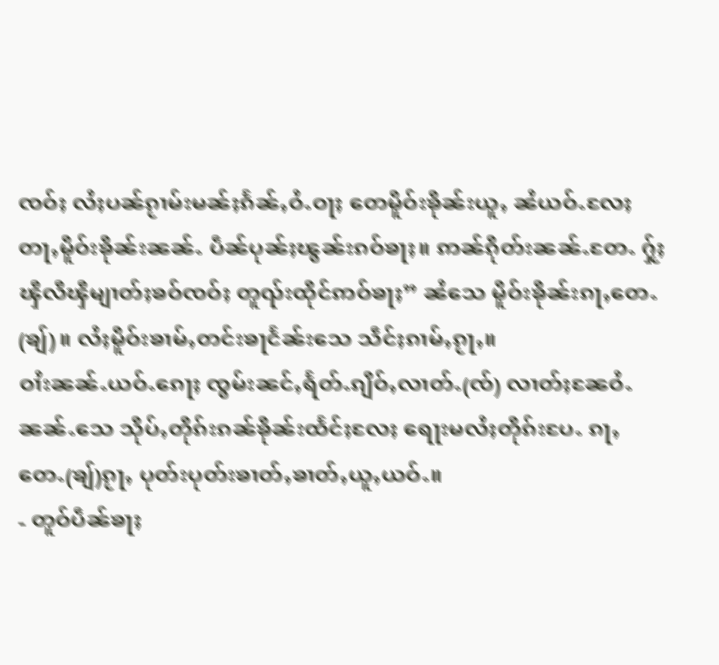ၸဝ်ႈ လႆႈပၼ်ၵႂၢမ်းမၼ်ႈၵႅၼ်ႇဝႆႉဝႃႈ တေမိူဝ်းၶိုၼ်းယူႇ ၼႆယဝ်ႉလႄႈ တႃႇမိူဝ်းၶိုၼ်းၼၼ်ႉ ပဵၼ်ပုၼ်ႈၽွၼ်းၵဝ်ၶႃႈ။ ဢၼ်ၵိုတ်းၼၼ်ႉတႄႉ ႁႂ်ႈၾီလီၾီမျၢတ်ႈၶဝ်ၸဝ်ႈ တူၺ်းထိုင်ဢဝ်ၶႃႈ” ၼႆသေ မိူဝ်းၶိုၼ်းၵႃႇတေႉ(ၶျ်)။ လႆႈမိူဝ်းၶၢမ်ႇတင်းၶႃငႅၼ်းသေ သဵင်ႈၵၢမ်ႇၵႂႃႇ။
ဝၢႆးၼၼ်ႉယဝ်ႉၵေႃႈ ၸွမ်းၼင်ႇရႅတ်ႉၵျိဝ်ႇလၢတ်ႉ(ၸ်) လၢတ်ႈၼႄဝႆႉၼၼ်ႉသေ သိုပ်ႇတိုၵ်းၵၼ်ၶိုၼ်းထႅင်ႈလႄႈ ရေႃးမလႆႈတိုၵ်းပႄႉ ၵႃႇတေႉ(ၶျ်)ၵႂႃႇ ပုတ်းပုတ်းၶၢတ်ႇၶၢတ်ႇယူႇယဝ်ႉ။
- တူဝ်ပဵၼ်ၶႃႈ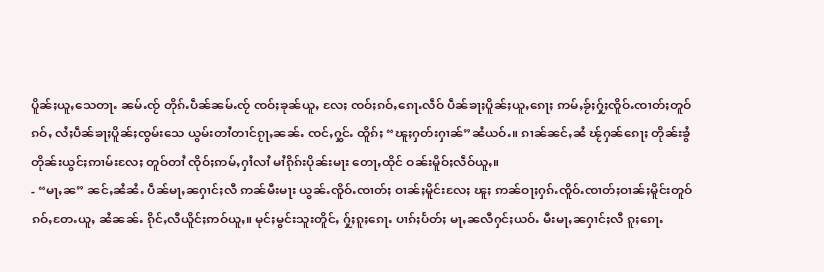ပိူၼ်ႈယူႇသေတႃႉ ၼမ်ႉၸႂ် တိုၵ်ႉပဵၼ်ၼမ်ႉၸႂ် ၸဝ်ႈၶုၼ်ယူႇ လႄႈ ၸဝ်ႈၵဝ်ႇၵေႃႉလဵဝ် ပဵၼ်ၶႃႈပိူၼ်ႈယူႇၵေႃႈ ဢမ်ႇၶႂ်ႈႁႂ်ႈၸိူဝ်ႉၸၢတ်ႈတူဝ်ၵဝ်ႇ လႆႈပဵၼ်ၶႃႈပိူၼ်ႈၸွမ်းသေ ယွမ်းတၢႆတၢင်ၵႂႃႇၼၼ်ႉ ၸင်ႇႁွင်ႉ ထိူၵ်ႈ “ၽူႈႁတ်းႁၢၼ်”ၼႆယဝ်ႉ။ ၵၢၼ်ၼင်ႇၼႆ ၽႂ်ႁၼ်ၵေႃႈ တိုၼ်းၶွႆတိုၼ်းယွင်ႈဢၢမ်းလႄႈ တူဝ်တၢႆ ၸိုဝ်ႈဢမ်ႇႁၢႆလၢႆ မၢႆၵိုၵ်းပိုၼ်းမႃး တေႃႇထိုင် ဝၼ်းမိူဝ်ႈလဵဝ်ယူႇ။
- “မႃႇၼ” ၼင်ႇၼႆၼႆႉ ပဵၼ်မႃႇၼႁၢင်ႈလီ ဢၼ်မီးမႃး ယွၼ်ႉၸိူဝ်ႉၸၢတ်ႈ ဝၢၼ်ႈမိူင်းလႄႈ ၽူႈ ဢၼ်ဝႃႈႁၵ်ႉၸိူဝ်ႉၸၢတ်ႈဝၢၼ်ႈမိူင်းတူဝ်ၵဝ်ႇတႄႉယူႇ ၼႆၼၼ်ႉ ၵိုင်ႇလီယိူင်ႈဢဝ်ယူႇ။ မုင်ႈမွင်းသူးတိူင်ႇ ႁႂ်ႈၵူႈၵေႃႉ ပၢၵ်ႈပႅတ်ႈ မႃႇၼလီႁင်ႈယဝ်ႉ မီးမႃႇၼႁၢင်ႈလီ ၵူႈၵေႃႉ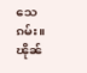သေၵမ်း။
ၽိုၼ်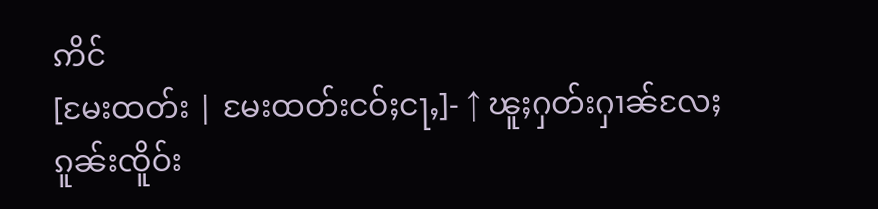ဢိင်
[မႄးထတ်း | မႄးထတ်းငဝ်ႈငႃႇ]- ↑ ၽူႈႁတ်းႁၢၼ်လႄႈ ၵူၼ်းၸိူဝ်း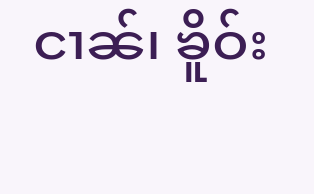ငၢၼ်၊ ၶိူဝ်း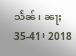သႅၼ်၊ ၼႃႈ 35-41၊ 2018